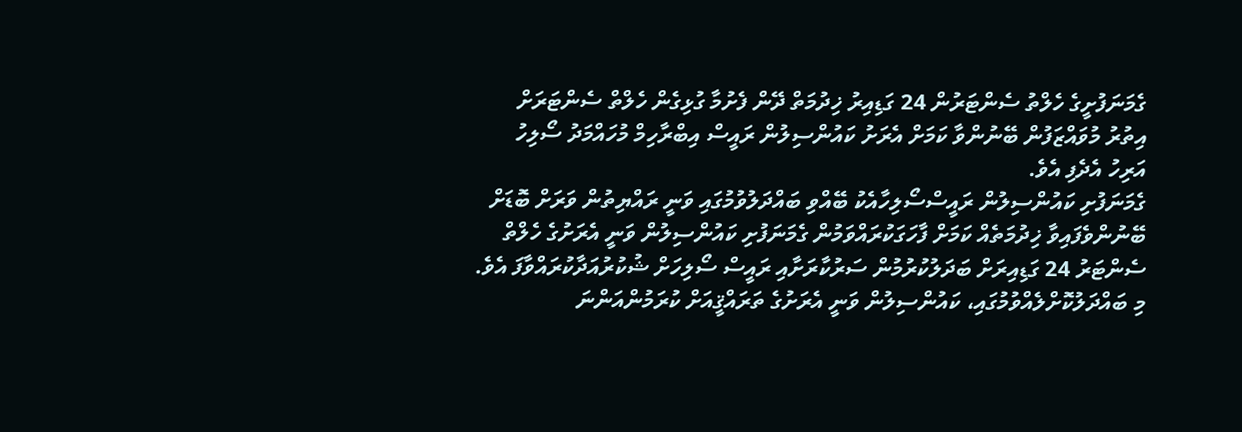ގެމަނަފުށީގެ ހެލްތު ސެންޓަރުން 24 ގަޑިއިރު ޚިދުމަތް ދޭން ފެށުމާ ގުޅިގެން ހެލްތް ސެންޓަރަށް އިތުރު މުވައްޒަފުން ބޭނުންވާ ކަމަށް އެރަށު ކައުންސިލުން ރައީސް އިބްރާހިމް މުހައްމަދު ސޯލިހު އަރިހު އެދެފި އެވެ.
ގެމަނަފުށި ކައުންސިލުން ރައީސްސޯލިހާއެކު ބޭއްވި ބައްދަލުވުމުގައި ވަނީ ރައްޔިތުން ވަރަށް ބޮޑަށް ބޭނުންވެފައިވާ ޚިދުމަތެއް ކަމަށް ފާހަގަކުރައްވަމުން ގެމަނަފުށި ކައުންސިލުން ވަނީ އެރަށުގެ ހެލްތް ސެންޓަރު 24 ގަޑިއިރަށް ބަދަލުކުރުމުން ސަރުކާރަށާއި ރައީސް ސޯލިހަށް ޝުކުރުއަދާކުރައްވާފަ އެވެ.
މި ބައްދަލުކޮށްލެއްވުމުގައި، ކައުންސިލުން ވަނީ އެރަށުގެ ތަރައްޤީއަށް ކުރަމުންއަންނަ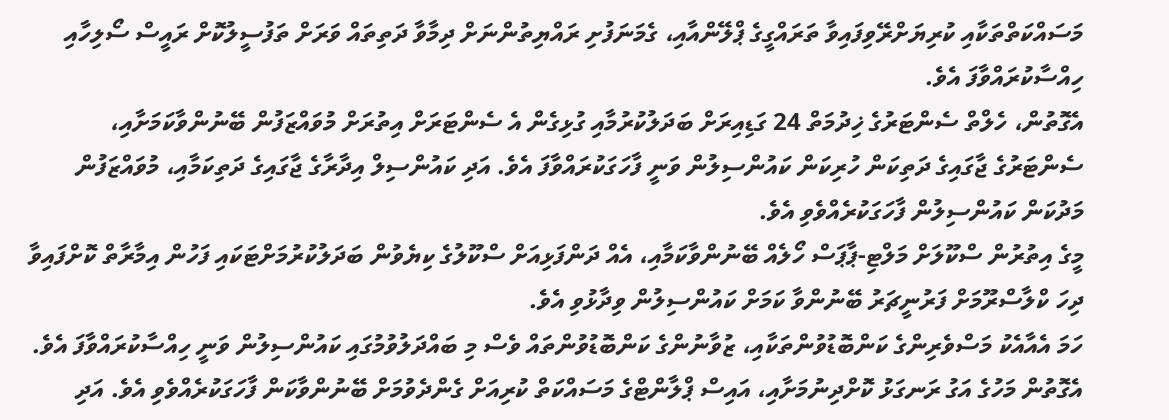މަސައްކަތްތަކާއި ކުރިޔަށްރޭވިފައިވާ ތަރައްގީގެ ޕްލޭންއާއި، ގެމަނަފުށި ރައްޔިތުންނަށް ދިމާވާ ދަތިތައް ވަރަށް ތަފުސީލުކޮށް ރައީސް ސޯލިހާއި ހިއްސާކުރައްވާފަ އެވެ.
އެގޮތުން، ހެލްތް ސެންޓަރުގެ ޚިދުމަތް 24 ގަޑިއިރަށް ބަދަލުކުރުމާއި ގުޅިގެން އެ ސެންޓަރަށް އިތުރަށް މުވައްޒަފުން ބޭނުންވާކަމަށާއި، ސެންޓަރުގެ ޖާގައިގެ ދަތިކަން ހުރިކަން ކައުންސިލުން ވަނީ ފާހަގަކުރައްވާފަ އެވެ. އަދި ކައުންސިލް އިދާރާގެ ޖާގައިގެ ދަތިކަމާއި، މުވައްޒަފުން މަދުކަން ކައުންސިލުން ފާހަގަކުރެއްވެވި އެވެ.
މީގެ އިތުރުން ސްކޫލަށް މަލްޓި-ޕާޕަސް ހޯލެއް ބޭނުންވާކަމާއި، އެއް ދަންފަޅިއަށް ސްކޫލުގެ ކިޔެވުން ބަދަލުކުރުމަށްޓަކައި ފަހުން އިމާރާތް ކޮށްފައިވާ ދިހަ ކްލާސްރޫމަށް ފަރުނީޗަރު ބޭނުންވާ ކަމަށް ކައުންސިލުން ވިދާޅުވި އެވެ.
ހަމަ އެއާއެކު މަސްވެރިންގެ ކަންބޮޑުވުންތަކާއި، ޒުވާނުންގެ ކަންބޮޑުވުންތައް ވެސް މި ބައްދަލުވުމުގައި ކައުންސިލުން ވަނީ ހިއްސާކުރައްވާފަ އެވެ. އެގޮތުން މަހުގެ އަގު ރަނގަޅު ކޮށްދިނުމަށާއި، އައިސް ޕްލާންޓްގެ މަސައްކަތް ކުރިއަށް ގެންދެވުމަށް ބޭނުންވާކަން ފާހަގަކުރެއްވެވި އެވެ. އަދި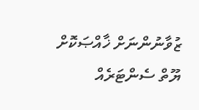ޒުވާނުންނަށް ޚާއްޞަކޮށް ޔޫތް ސެންޓަރެއް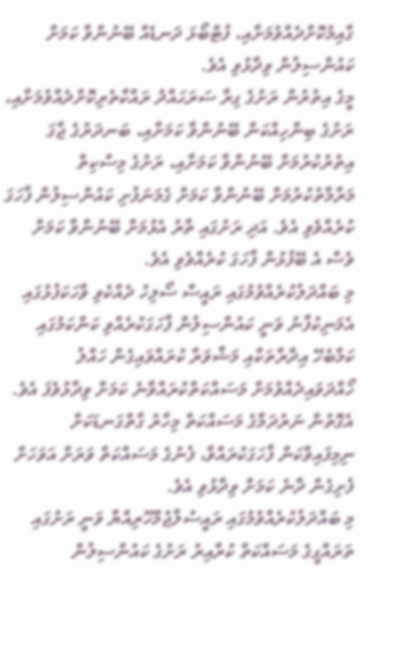ގާއިމުކޮށްދެއްވުމަށާއި، ފުޓްބޯޅަ ދަނޑެއް ބޭނުންވާ ކަމަށް ކައުންސިލުން ވިދާޅުވި އެވެ.
މީގެ އިތުރުން ރަށުގެ ގިރާ ސަރަޙައްދު ރައްކާތެރިކޮށްދެއްވުމަށާއި، ރަށުގެ ބިންހިއްކަން ބޭނުންވާ ކަމަށާއި، ބަނދަރުގެ ޖާގަ އިތުރުކުރުމަށް ބޭނުންވާ ކަމަށާއި، ރަށުގެ މިސްކިތް މަރާމާތުކުރުމަށް ބޭނުންވާ ކަމަށް ގެމަނަފުށި ކައުންސިލުން ފާހަގަ ކުރެއްވެވި އެވެ. އަދި ރަށުގައި ތާރު އެޅުމަށް ބޭނުންވާ ކަމަށް ވެސް އެ ބޭފުޅުން ފާހަގަ ކުރެއްވެވި އެވެ.
މި ބައްދަލުކުރެއްވުމުގައި ރައީސް ސޯލިހު ދެއްކެވި ވާހަކަފުޅުގައި އެމަނިކުފާނު ވަނީ ކައުންސިލުން ފާހަގަކުރެއްވި ކަންކަމުގައި ކަމާބެހޭ އިދާރާތަކާއި މަޝްވަރާ ކުރައްވައިގެން ހައްލު ހޯއްދަވައިދެއްވުމަށް މަސައްކަތްކުރައްވާނެ ކަމަށް ވިދާޅުވެފަ އެވެ. އެގޮތުން ނަރުދަމާގެ މަސައްކަތް މިހާރު ގާތްގަނޑަކަށް ނިމިފައިވާކަން ފާހަގަކުރައްވާ، ފެނުގެ މަސައްކަތް ވަރަށް އަވަހަށް ފެށިގެން ދާނެ ކަމަށް ވިދާޅުވި އެވެ.
މި ބައްދަލުކުރެއްވުމުގައި ރައީސުލްޖުމްހޫރިއްޔާ ވަނީ ރަށުގައި ތަރައްގީގެ މަސައްކަތް ކުރާއިރު ރަށުގެ ކައުންސިލުން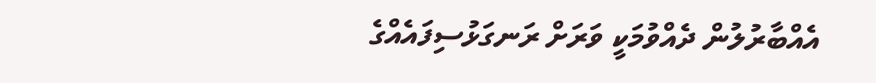އެއްބާރުލުން ދެއްވުމަކީ ވަރަށް ރަނގަޅުސިފައެއްގެ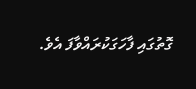ގޮތުގައި ފާހަގަކުރައްވާފަ އެވެ.